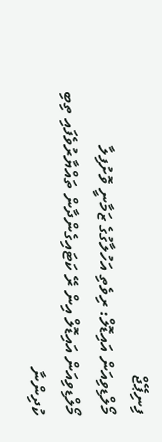ފިނިޕޭޖް
މޯލްޑިވިއަން އައިޑޮލް: ރިވެތި އަހުލާގުގެ ޒަމާނީ ވޮށުފިލާ
މޯލްޑިވިއަން އައިޑޮލް އިން ރޭ ކަޓައިގެންދާން ތައްޔާރުވެފައި ތިބި ކުދިންނާ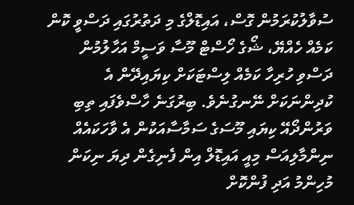ސުވާލުކުރަމުން ގޮސް، އައިޑޮލްގެ މި ދަތުރުގައި ދަސްވީ ކޮން ކަމެއް ހެއްޔޭ، ޝޯގެ ހޯސްޓް މޫސާ ވަސީމް އަހާލުމުން ދަސްވި ހުރިހާ ކަމެއް ލިސްޓަކަށް ކިޔައިދޭން އެ ކުދިންނަކަށް ނޭނގުނެވެ. ބިރުގަނެ ހާސްވެފައި ތިބި ވަރުންދޯއޭ ކިޔައި މޫސަގެ ސަމާސާއަކުން އެ ވާހަކައެއް ނިންމާލިއަސް މިއީ އައިޑޮލް އިން ފެނިގެން ދިޔަ ނިކަން މުހިންމު އަދި ފުންކޮށް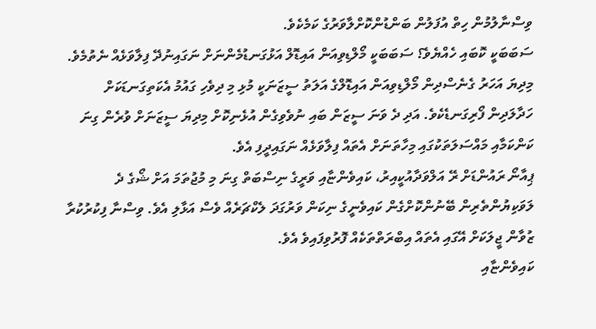ވިސްނާލުމުން ހިތް އުފަލުން ބަންޑުންކޮށްލާވަރުގެ ކަމެކެވެ.
ސަބަބަކީ ކޮބައި ހެއްޔެވެ؟ ސަބަބަކީ މޯލްޑިވިއަން އައިޑޮލް އަޅުގަނޑުމެންނަށް ނަގައިނުދޭ ފިލާވަޅެއް ނެތުމެވެ. މިދިޔަ އަހަރު ގެނެސްދިން މޯލްޑިވިއަން އައިޑޮލްގެ އަލަތު ސީޒަނަކީ މުޅި މި ދިވެހި ގައުމު އެކަތިގަނޑަކަށް ހަދާލަދިން ފޯރިގަނޑެކެވެ. އަދި ދެ ވަނަ ސީޒަން ބައި ނުވެވިގެން އުޅެނިކޮށް މިދިޔަ ސީޒަނަށް ވުރެން ގިނަ ކަންކަމާއި މައްސަލަތަކުގައި މިހާތަނަށް އެތައް ފިލާވަޅެއް ނަގައިދީފި އެވެ.
ޕިއާނޯ ރައުންޑަށް ރޭ އަލްވަދާއުކީއިރު، ކައިވެންޏާއި ވަރީގެ ނިސްބަތް ގިނަ މި މުޖުތަމަ އަށް ޝޯގެ ދެ ލަވަކިޔުންތެރިން ބޭނުންކޮށްގެން ކައިވެނީގެ ނިކަން ވަރުގަދަ ލެކްޗަރެއް ވެސް އަޅާލި އެވެ. ވިސްނާ ފިކުރުކުރާ ޒުވާން ޖީލަކަށް އޭގައި އެތައް އިބްރަތްތަކެއް ފޮރުވިފައިވެ އެވެ.
ކައިވެންޏާއި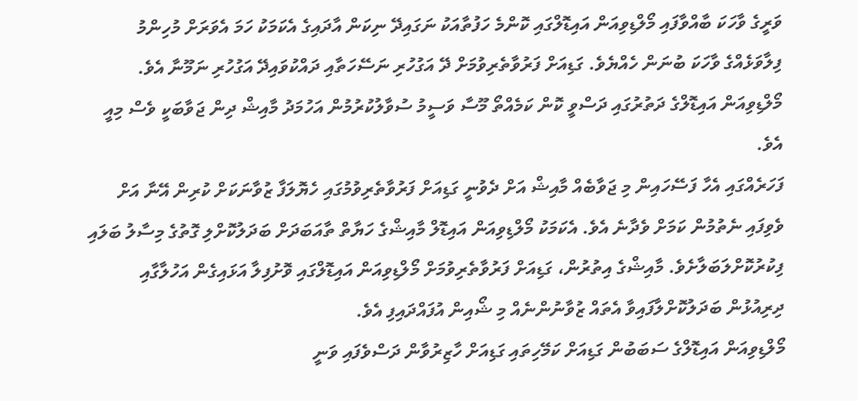ވަރީގެ ވާހަކަ ބާއްވާފައި މޯލްޑިވިއަން އައިޑޮލްގައި ކޮންމެ ހަފުތާއަކު ނަގައިދޭ ނިކަން އާދައިގެ އެކަމަކު ހަމަ އެވަރަށް މުހިންމު ފިލާވަޅެއްގެ ވާހަކަ ބުނަން ހެއްޔެވެ. ގަޑިއަށް ފަރުވާތެރިވުމަށް ދޭ އަގުހުރި ނަސޭހަތާއި ދައްކުވައިދޭ އަގުހުރި ނަމޫނާ އެވެ. މޯލްޑިވިއަން އައިޑޮލްގެ ދަތުރުގައި ދަސްވީ ކޮން ކަމެއްތޯ މޫސާ ވަސީމު ސުވާލުކުރުމުން އަހުމަދު މާއިޝް ދިން ޖަވާބަކީ ވެސް މިއީ އެވެ.
ފަހަރެއްގައި އެހާ ފަސޭހައިން މި ޖަވާބެއް މާއިޝް އަށް ދެވުނީ ގަޑިއަށް ފަރުވާތެރިވުމުގައި ހެޔޮލަފާ ޒުވާނަކަށް ކުރިން އޭނާ އަށް ވެވިފައި ނެތުމުން ކަމަށް ވެދާނެ އެވެ. އެކަމަކު މޯލްޑިވިއަން އައިޑޮލް މާއިޝްގެ ހަޔާތް ތާއަބަދަށް ބަދަލުކޮށްލި ގޮތުގެ މިސާލު ބަލައި ފިކުރުކޮށްލަބަލާށެވެ. މާއިޝްގެ އިތުރުން، ގަޑިއަށް ފަރުވާތެރިވުމަށް މޯލްޑިވިއަން އައިޑޮލްގައި ވޮށުފިލާ އަޅައިގެން އަހުލާގާއި ދިރިއުޅުން ބަދަލުކޮށްލާފައިވާ އެތައް ޒުވާނުންނެއް މި ޝޯއިން އުފައްދައިފި އެވެ.
މޯލްޑިވިއަން އައިޑޮލްގެ ސަބަބުން ގަޑިއަށް ކަމޭހިތައި ގަޑިއަށް ހާޒިރުވާން ދަސްވެފައި ވަނީ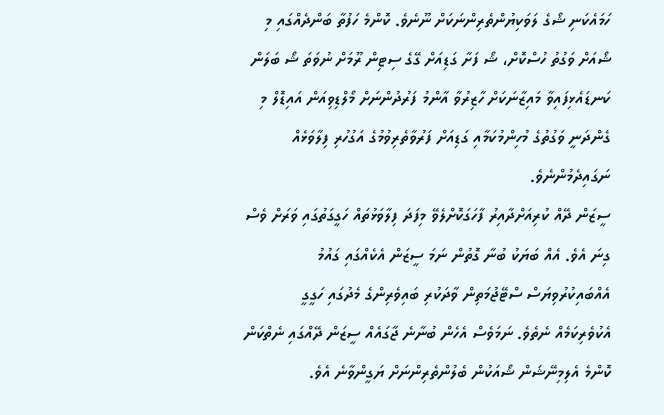ހަމައެކަނި ޝޯގެ ލަވަކިޔުންތެރިންނަކަށް ނޫނެވެ. ކޮންމެ ހަފުތާ ބަންދެއްގައި މި ޝޯއަށް ވަގުތު ހުސްކޮށް، ޝޯ ފަށާ ގަޑިއަށް ގޭގެ ސިޓިން ރޫމަށް ނުވަތަ ޝޯ ބަލަން ކަނޑައެޅިފައިވާ މައިޒާނަކަށް ހާޒިރުވާ އާންމު ފަރުދުންނަށް މޯލްޑިވިއަން އައިޑޮލް މި ގެންދަނީ ވަގުތުގެ މުހިންމުކަމާއި ގަޑިއަށް ފަރުވާތެރިވުމުގެ އަގުހުރި ފިލާވަޅެއް ނަގައިދެމުންނެވެ.
ސީޒަން ދޭއް ކުރިއަށްދާއިރު ފާހަގަކޮށްލެވޭ މިފަދަ ފިލާވަޅުތައް ހަގީގަތުގައި ވަރަށް ވެސް ގިނަ އެވެ. އެއް ބަޔަކު ބުނާ ގޮތުން ނަމަ ސީޒަން އެކެއްގައި ގައުމު އެއްބައިކުރުވިޔަސް ސްޓޭޖުމަތިން ވާދަކުރި ބައިވެރިންގެ މެދުގައި ހަގީގީ އެކުވެރިކަމެއް ނެތެވެ. ނަމަވެސް އެހެން ބުނާނެ ޖާގައެއް ސީޒަން ދޭއްގައި ނެތްކަން ކޮންމެ އެލިމިނޭޝަން ޝޯއަކުން ބެލުންތެރިންނަށް ޔަގީންވާނެ އެވެ.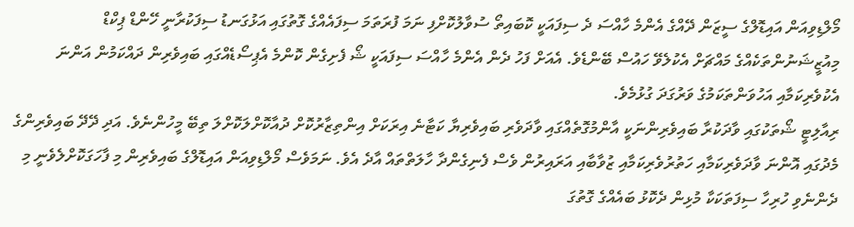މޯލްޑިވިއަން އައިޑޮލްގެ ސީޒަން ދޭއްގެ އެންމެ ހާއްސަ ދެ ސިފައަކީ ކޮބައިތޯ ސުވާލުކޮށްފި ނަމަ ފުރަތަމަ ސިފައެއްގެ ގޮތުގައި އަޅުގަނޑު ސިފަކުރާނީ ހޭންޑް ޕިކްޑް މިއުޒީޝަނުންތަކެއްގެ މައްޗަށް އެކުލެވޭ ހައުސް ބޭންޑެވެ. އެއަށް ފަހު ދެން އެންމެ ހާއްސަ ސިފައަކީ ޝޯ ފެށިގެން ކޮންމެ އެޕިސޯޑެއްގައި ބައިވެރިން ދައްކަމުން އަންނަ އެކުވެރިކަމާއި އަހުވަންތަކަމުގެ ވަރުގަދަ ގުޅުމެވެ.
ރިއާލިޓީ ޝޯތަކުގައި ވާދަކުރާ ބައިވެރިންނަކީ އާންމުގޮތެއްގައި ވާދަވެރި ބައިވެރިޔާ ކަޓާނެ އިރަކަށް އިންތިޒާރުކޮށް ދުއާކޮށްލަކޮށްލަ ތިބޭ މީހުންނެވެ. އަދި ދޭދޭ ބައިވެރިންގެ މެދުގައި އޮންނަ ވާދަވެރިކަމާއި ހަތުރުވެރިކަމާއި ޒުވާބާއި އަރައިރުން ވެސް ފެނިގެންދާ ހާލަތްތައް އާދެ އެވެ. ނަމަވެސް މޯލްޑިވިއަން އައިޑޮލްގެ ބައިވެރިން މި ފާހަގަކޮށްލެވެނީ މި ދެންނެވި ހުރިހާ ސިފަތަކަކާ މުޅިން ދެކޮޅު ބައެއްގެ ގޮތުގަ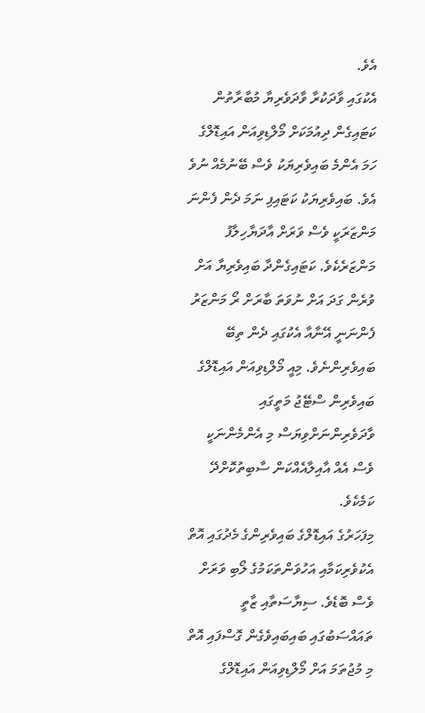އެވެ.
އެކުގައި ވާދަކުރާ ވާދަވެރިޔާ މުބާރާތުން ކަޓައިގެން ދިއުމަކަށް މޯލްޑިވިއަން އައިޑޮލްގެ ހަމަ އެންމެ ބައިވެރިޔަކު ވެސް ބޭނުމެއް ނުވެ އެވެ. ބައިވެރިޔަކު ކަޓައިފި ނަމަ ދެން ފެންނަ މަންޒަރަކީ ވެސް ވަރަށް އާދަޔާހިލާފު މަންޒަރެކެވެ. ކަޓައިގެންދާ ބައިވެރިޔާ އަށް ވުރެން ގަދަ އަށް ނުވަތަ ބާރަށް ރޯ މަންޒަރު ފެންނަނީ އޭނާއާ އެކުގައި ދެން ތިބޭ ބައިވެރިންނެވެ. މިއީ މޯލްޑިވިއަން އައިޑޮލްގެ ބައިވެރިން ސްޓޭޖު މަތީގައި ވާދަވެރިންނަށްވިޔަސް މި އެންމެންނަކީ ވެސް އެއް އާއިލާއެއްކަން ސާބިތުކޮށްދޭ ކަމެކެވެ.
މިފަހަރުގެ އައިޑޮލްގެ ބައިވެރިންގެ މެދުގައި އޮތް އެކުވެރިކަމާއި އަހުވަންތަކަމުގެ ލޯބި ވަރަށް ވެސް ބޮޑެވެ. ސިޔާސަތާއި ޒާތީ ތައައްސަބުގައި ބައިބައިވެގެން ގޮސްފައި އޮތް މި މުޖުތަމަ އަށް މޯލްޑިވިއަން އައިޑޮލްގެ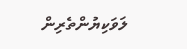ލަވަކިޔުންތެރިން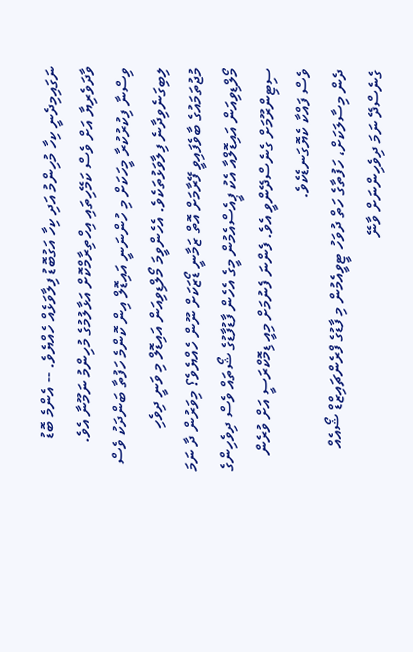ނަގައިމިދެނީ ކިހާ މުހިންމު އަދި ކިހާ އަގުބޮޑު ފިލާވަޅެއް ހެއްޔެވެ. -- އެންމެ ބޮޑު ވާދަވެރިޔާ އަށް ވެސް ކަމޭހިތައި އިހްތިރާމްކޮށް އަޅާލުމުގެ މުހިންމު ނަމޫނާ އެވެ.
ވިސްނާ ފިކުރުކުރާ މީހަކަށް މި ހުންނަނީ އައިޑޮލް އިން ކޮންމެ ހަފުތާ ބަންދަކު ވެސް ލިބިގަނެވިދާނެ ފިލާވަޅުތަކެވެ. އެހެންވީމަ މޯލްޑިވިއަން އައިޑޮލް މި ވަނީ ދިވެހި މުޖުތަމައުގެ ބާވެފައިވީ ފޭރާމަށް އޮތް ޒަމާނީ ޑޯޒަކަށް ނޫން ހެއްޔެވެ؟ މިވަރުން ދާ ނަމަ މޯލްޑިވިއަން އައިޑޮލްއާ އެކު ޕީއެސްއެމުން މީގެ އެހެން ފާޑުފާޑުގެ ޝޯތައް ވެސް ދިވެހިންގެ ސިޓިންރޫމަށް ގެނެސްދޭންވީ އެވެ. ފެންނަ ފެނުމަށް މިއީ ޑިމޮކްރަސީ އަށް ވުރެން ވެސް ފައްކާ ކެޔޮގަނޑެކެވެ.
ދެން މިސާލަކަށް، ހަފުތާގެ ހަތް ދުވަހު ޓީވީއެމުން މި ފާޑުގެ ފްރެންޗައިޒްޑް ޝޯއެއް ގެނެސްދޭ ނަމަ ދިވެހިންނަށް ވާނޭ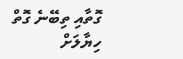ގޮތާއި ތިބޭނެ ގޮތް ހިޔާލަށް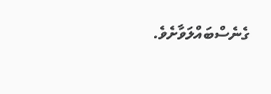ގެނެސްބައްލަވާށެވެ.